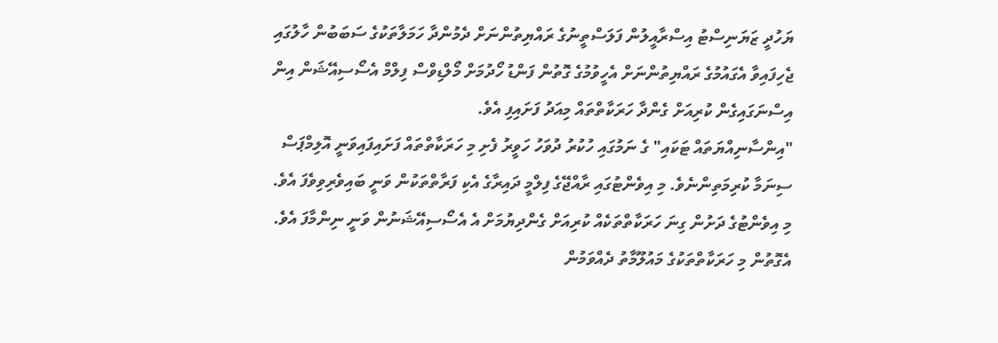ޔަހުދީ ޒަޔަނިސްޓު އިސްރާއީލުން ފަލަސްތީނުގެ ރައްޔިތުންނަށް ދެމުންދާ ހަމަލާތަކުގެ ސަބަބުން ހާލުގައި ޖެހިފައިވާ އެގައުމުގެ ރައްޔިތުންނަށް އެހީވުމުގެ ގޮތުން ފަންޑު ހޯދުމަށް މޯލްޑިވްސް ފިލްމް އެސޯސިއޭޝަން އިން އިސްނަގައިގެން ކުރިއަށް ގެންދާ ހަރަކާތްތައް މިއަދު ފަށައިފި އެވެ.
"އިންސާނިއްޔަތައް ޓަކައި" ގެ ނަމުގައި ހުކުރު ދުވަހު ހަވީރު ފެށި މި ހަރަކާތްތައް ފަށައިފައިވަނީ އޮލިމްޕަސް ސިނަމާ ކުރިމަތިންނެވެ. މި އިވެންޓުގައި ރާއްޖޭގެ ފިލްމީ ދައިރާގެ އެކި ފަރާތްތަކުން ވަނީ ބައިވެރިވިވެފަ އެވެ.
މި އިވެންޓުގެ ދަށުން ގިނަ ހަރަކާތްތަކެއް ކުރިއަށް ގެންދިޔުމަށް އެ އެސޯސިއޭޝަނުން ވަނީ ނިންމާފަ އެވެ. އެގޮތުން މި ހަރަކާތްތަކުގެ މައުލޫމާތު ދެއްވަމުން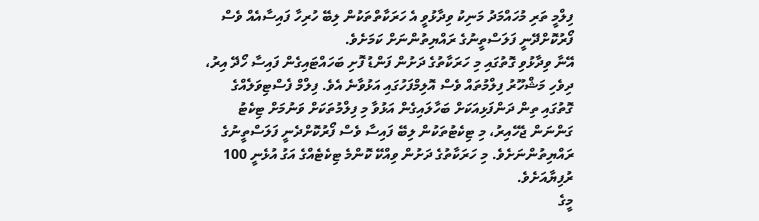ފިލްމީ ތަރި މުހައްމަދު މަނިކު ވިދާޅުވީ އެ ހަރަކާތްތަކުން ލިބޭ ހުރިހާ ފައިސާއެއް ވެސް ފޯރުކޮށްދޭނީ ފަލަސްތީނުގެ ރައްޔިތުންނަށް ކަމަށެވެ.
އޭނާ ވިދާޅުވި ގޮތުގައި މި ހަރަކާތުގެ ދަށުން ފަންޑު ފޮށި ބަހައްޓައިގެން ފައިސާ ހޯދޭ އިރު، ދިވެހި މަޝްހޫރު ފިލްމުތައް ވެސް އޮލިމްފަހުގައި އަޅުވާނެ އެވެ. ފިލްމް ފެސްޓިވަލެއްގެ ގޮތުގައި ތިން ދަންފަޅިއަކަށް ބަހާލައިގެން އަޅުވާ މި ފިލްމުތަކަށް ވަނުމަށް ޓިކެޓު ގަންނަން ޖެހޭއިރު، މި ޓިކެޓުތަކުން ލިބޭ ފައިސާ ވެސް ފޯރުކޮށްދެނީ ފަލަސްތީނުގެ ރައްޔިތުންނަށެވެ. މި ހަރަކާތުގެ ދަށުން ވިއްކޭ ކޮންމެ ޓިކެޓެއްގެ އަގު އުޅެނީ 100 ރުފިޔާއަށެވެ.
މީގެ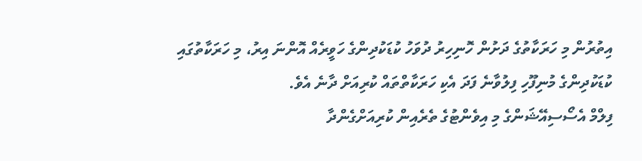އިތުރުން މި ހަރަކާތުގެ ދަށުން ހޮނިހިރު ދުވަހު ކުޑަކުދިންގެ ހަވީރެއް އޮންނަ އިރު، މި ހަރަކާތުގައި ކުޑަކުދިންގެ މުނިފޫހި ފިލުވާނެ ފަދަ އެކި ހަރަކާތްތައް ކުރިއަށް ދާނެ އެވެ.
ފިލްމް އެސޯސިއޭޝަންގެ މި އިވެންޓުގެ ތެރެއިން ކުރިއަށްގެންދާ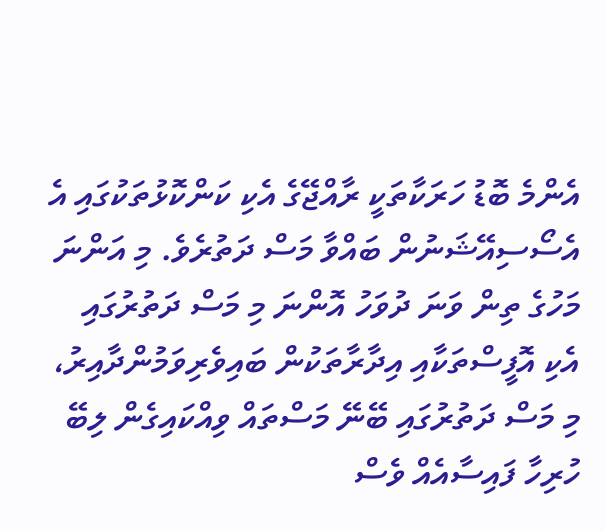އެންމެ ބޮޑު ހަރަކާތަކީ ރާއްޖޭގެ އެކި ކަންކޮޅުތަކުގައި އެ އެސޯސިއޭޝަނުން ބައްވާ މަސް ދަތުރެވެ. މި އަންނަ މަހުގެ ތިން ވަނަ ދުވަހު އޮންނަ މި މަސް ދަތުރުގައި އެކި އޮފީސްތަކާއި އިދާރާތަކުން ބައިވެރިވަމުންދާއިރު، މި މަސް ދަތުރުގައި ބޭނޭ މަސްތައް ވިއްކައިގެން ލިބޭ ހުރިހާ ފައިސާއެއް ވެސް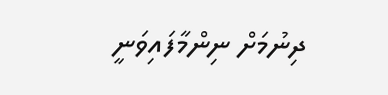ދިނުމަށް ނިންމާފައިވަނީ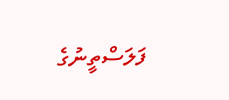ފަލަސްތީނުގެ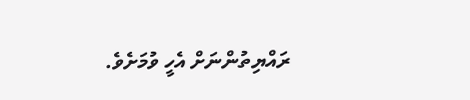ރައްޔިތުންނަށް އެހީ ވުމަށެވެ.